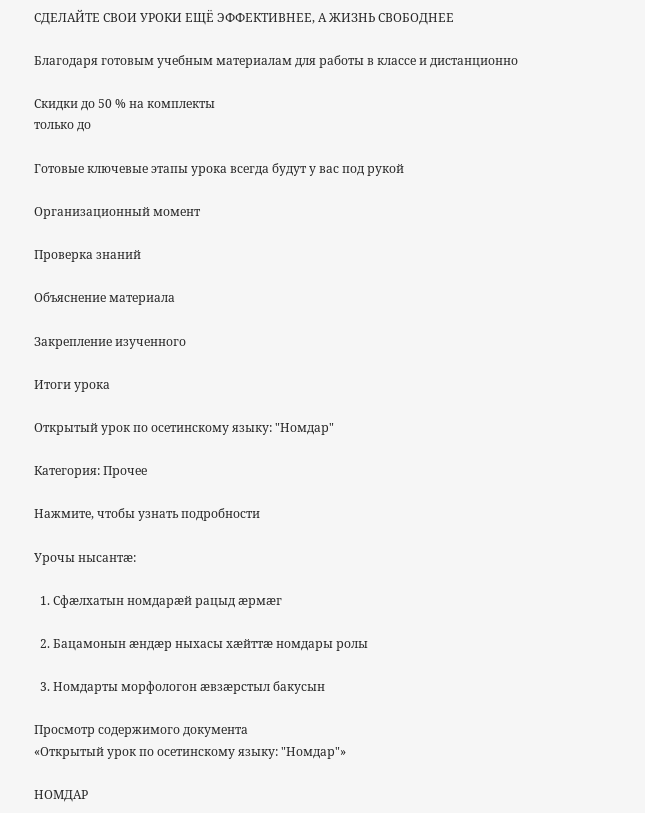СДЕЛАЙТЕ СВОИ УРОКИ ЕЩЁ ЭФФЕКТИВНЕЕ, А ЖИЗНЬ СВОБОДНЕЕ

Благодаря готовым учебным материалам для работы в классе и дистанционно

Скидки до 50 % на комплекты
только до

Готовые ключевые этапы урока всегда будут у вас под рукой

Организационный момент

Проверка знаний

Объяснение материала

Закрепление изученного

Итоги урока

Открытый урок по осетинскому языку: "Номдар"

Категория: Прочее

Нажмите, чтобы узнать подробности

Урочы нысантæ:

  1. Сфæлхатын номдарæй рацыд æрмæг

  2. Бацамонын æндæр ныхасы хæйттæ номдары ролы

  3. Номдарты морфологон æвзæрстыл бакусын

Просмотр содержимого документа
«Открытый урок по осетинскому языку: "Номдар"»

НОМДАР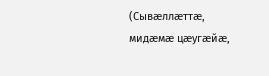(Сывæллæттæ, мидæмæ цæугæйæ,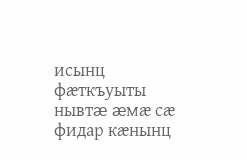исынц фæткъуыты нывтæ æмæ сæ фидар кæнынц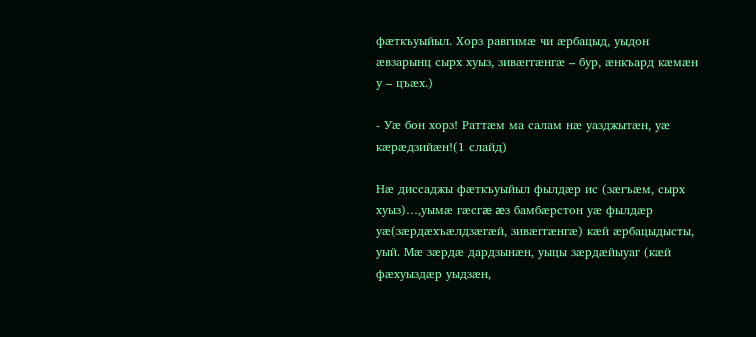фæткъуыйыл. Хорз равгимæ чи æрбацыд, уыдон æвзарынц сырх хуыз, зивæггæнгæ – бур, æнкъард кæмæн у – цъæх.)

- Уæ бон хорз! Раттæм ма салам нæ уазджытæн, уæ кæрæдзийæн!(1 слайд)

Нæ диссаджы фæткъуыйыл фылдæр ис (зæгъæм, сырх хуыз)…,уымæ гæсгæ æз бамбæрстон уæ фылдæр уæ(зæрдæхъæлдзæгæй, зивæггæнгæ) кæй æрбацыдысты, уый. Мæ зæрдæ дардзынæн, уыцы зæрдæйыуаг (кæй фæхуыздæр уыдзæн,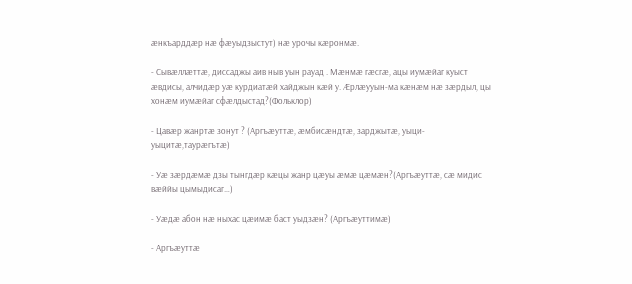æнкъарддæр нæ фæуыдзыстут) нæ урочы кæронмæ.

- Сывæллæттæ, диссаджы аив ныв уын рауад . Мæнмæ гæсгæ, ацы иумæйаг куыст æвдисы, алчидæр уæ курдиатæй хайджын кæй у. Æрлæууын-ма кæнæм нæ зæрдыл, цы хонæм иумæйаг сфæлдыстад?(Фольклор)

- Цавæр жанртæ зонут ? (Аргъæуттæ, æмбисæндтæ, зарджытæ, уыци-уыцитæ,таурæгътæ)

- Уæ зæрдæмæ дзы тынгдæр кæцы жанр цæуы æмæ цæмæн?(Аргъæуттæ, сæ мидис вæййы цымыдисаг…)

- Уæдæ абон нæ ныхас цæимæ баст уыдзæн? (Аргъæуттимæ)

- Аргъæуттæ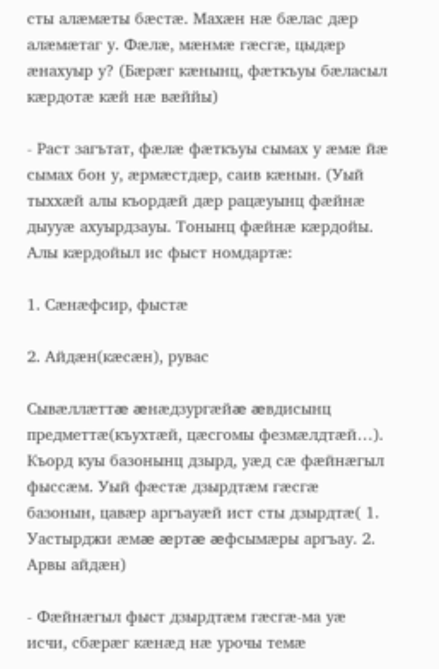сты алæмæты бæстæ. Махæн нæ бæлас дæр алæмæтаг у. Фæлæ, мæнмæ гæсгæ, цыдæр æнахуыр у? (Бæрæг кæнынц, фæткъуы бæласыл кæрдотæ кæй нæ вæййы)

- Раст загътат, фæлæ фæткъуы сымах у æмæ йæ сымах бон у, æрмæстдæр, саив кæнын. (Уый тыххæй алы къордæй дæр рацæуынц фæйнæ дыууæ ахуырдзауы. Тонынц фæйнæ кæрдойы. Алы кæрдойыл ис фыст номдартæ:

1. Сæнæфсир, фыстæ

2. Айдæн(кæсæн), рувас

Сывæллæттæ æнæдзургæйæ æвдисынц предметтæ(къухтæй, цæсгомы фезмæлдтæй…). Къорд куы базонынц дзырд, уæд сæ фæйнæгыл фыссæм. Уый фæстæ дзырдтæм гæсгæ базонын, цавæр аргъауæй ист сты дзырдтæ( 1. Уастырджи æмæ æртæ æфсымæры аргъау. 2. Арвы айдæн)

- Фæйнæгыл фыст дзырдтæм гæсгæ-ма уæ исчи, сбæрæг кæнæд нæ урочы темæ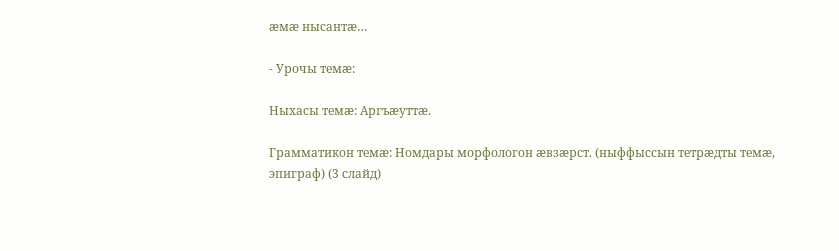æмæ нысантæ…

- Урочы темæ:

Ныхасы темæ: Аргъæуттæ.

Грамматикон темæ: Номдары морфологон æвзæрст. (ныффыссын тетрæдты темæ, эпиграф) (3 слайд)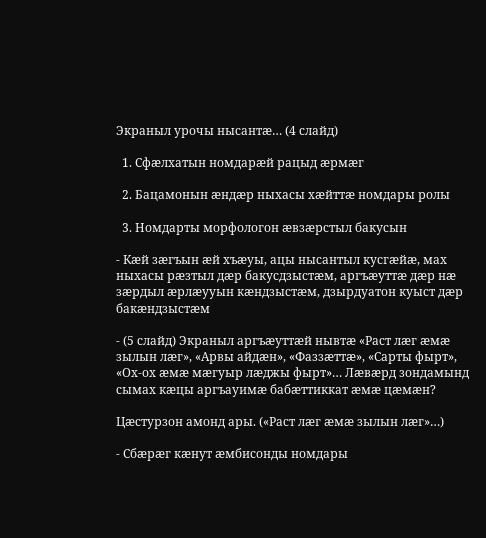Экраныл урочы нысантæ… (4 слайд)

  1. Сфæлхатын номдарæй рацыд æрмæг

  2. Бацамонын æндæр ныхасы хæйттæ номдары ролы

  3. Номдарты морфологон æвзæрстыл бакусын

- Кæй зæгъын æй хъæуы, ацы нысантыл кусгæйæ, мах ныхасы рæзтыл дæр бакусдзыстæм, аргъæуттæ дæр нæ зæрдыл æрлæууын кæндзыстæм, дзырдуатон куыст дæр бакæндзыстæм

- (5 слайд) Экраныл аргъæуттæй нывтæ «Раст лæг æмæ зылын лæг», «Арвы айдæн», «Фаззæттæ», «Сарты фырт», «Ох-ох æмæ мæгуыр лæджы фырт»… Лæвæрд зондамынд сымах кæцы аргъауимæ бабæттиккат æмæ цæмæн?

Цæстурзон амонд ары. («Раст лæг æмæ зылын лæг»…)

- Сбæрæг кæнут æмбисонды номдары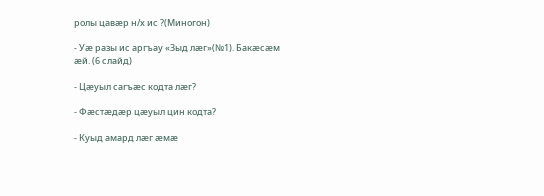ролы цавæр н/х ис ?(Миногон)

- Уæ разы ис аргъау «Зыд лæг»(№1). Бакæсæм æй. (6 слайд)

- Цæуыл сагъæс кодта лæг?

- Фæстæдæр цæуыл цин кодта?

- Куыд амард лæг æмæ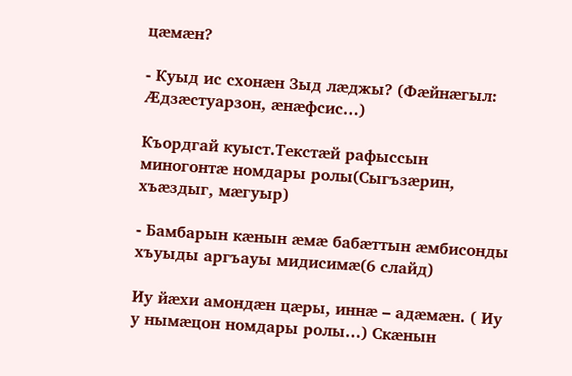цæмæн?

- Куыд ис схонæн Зыд лæджы? (Фæйнæгыл: Æдзæстуарзон, æнæфсис…)

Къордгай куыст.Текстæй рафыссын миногонтæ номдары ролы(Сыгъзæрин, хъæздыг, мæгуыр)

- Бамбарын кæнын æмæ бабæттын æмбисонды хъуыды аргъауы мидисимæ(6 слайд)

Иу йæхи амондæн цæры, иннæ – адæмæн. ( Иу у нымæцон номдары ролы…) Скæнын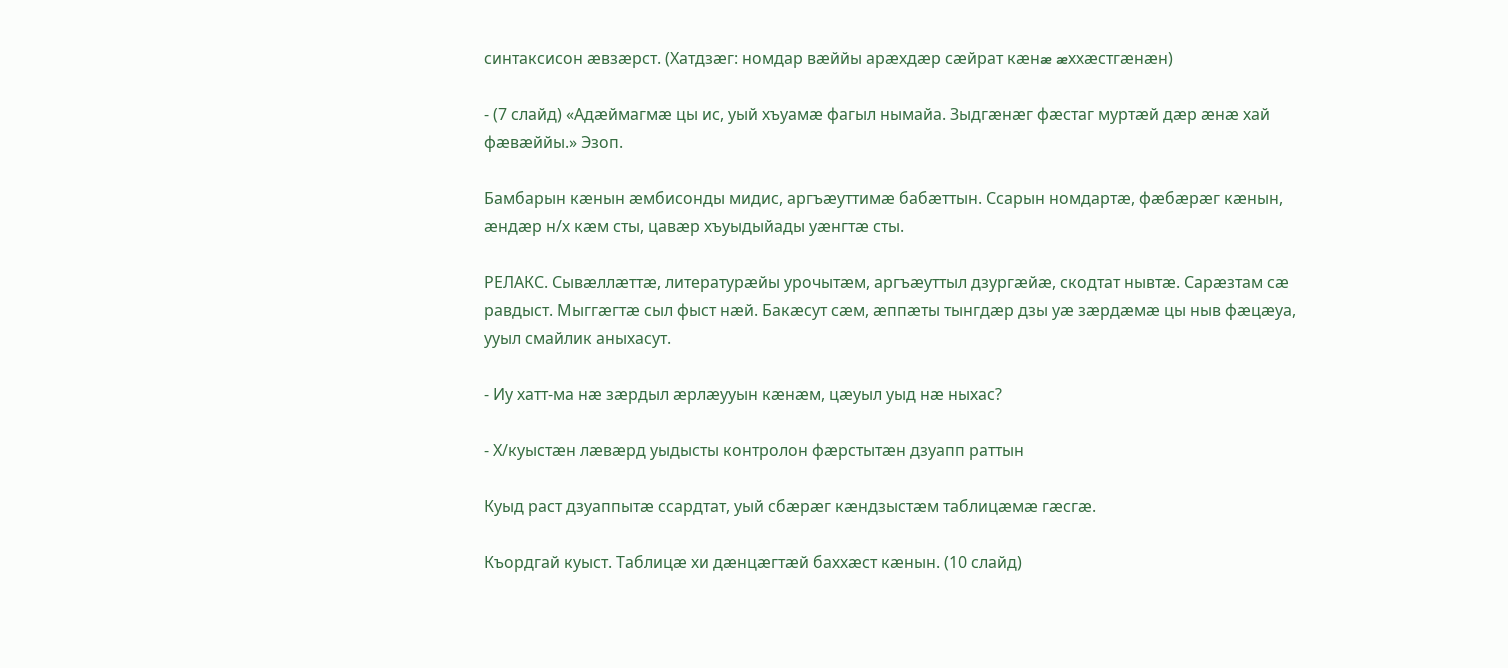синтаксисон æвзæрст. (Хатдзæг: номдар вæййы арæхдæр сæйрат кæнæ æххæстгæнæн)

- (7 слайд) «Адæймагмæ цы ис, уый хъуамæ фагыл нымайа. Зыдгæнæг фæстаг муртæй дæр æнæ хай фæвæййы.» Эзоп.

Бамбарын кæнын æмбисонды мидис, аргъæуттимæ бабæттын. Ссарын номдартæ, фæбæрæг кæнын, æндæр н/х кæм сты, цавæр хъуыдыйады уæнгтæ сты.

РЕЛАКС. Сывæллæттæ, литературæйы урочытæм, аргъæуттыл дзургæйæ, скодтат нывтæ. Сарæзтам сæ равдыст. Мыггæгтæ сыл фыст нæй. Бакæсут сæм, æппæты тынгдæр дзы уæ зæрдæмæ цы ныв фæцæуа, ууыл смайлик аныхасут.

- Иу хатт-ма нæ зæрдыл æрлæууын кæнæм, цæуыл уыд нæ ныхас?

- Х/куыстæн лæвæрд уыдысты контролон фæрстытæн дзуапп раттын

Куыд раст дзуаппытæ ссардтат, уый сбæрæг кæндзыстæм таблицæмæ гæсгæ.

Къордгай куыст. Таблицæ хи дæнцæгтæй баххæст кæнын. (10 слайд)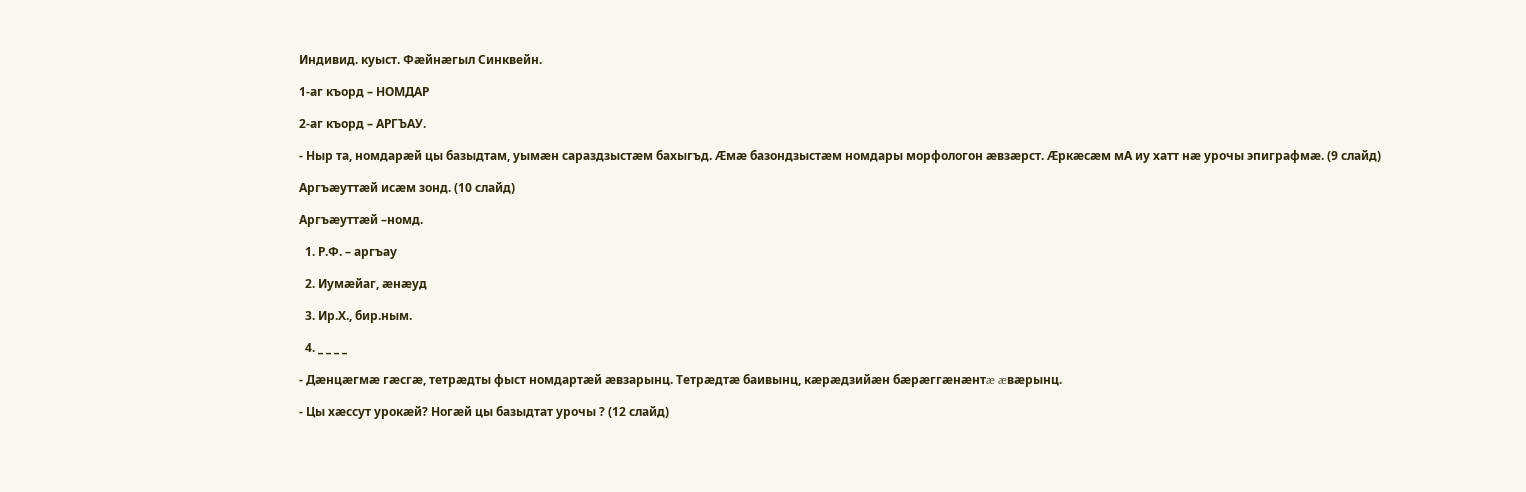Индивид. куыст. Фæйнæгыл Синквейн.

1-аг къорд – НОМДАР

2-аг къорд – АРГЪАУ.

- Ныр та, номдарæй цы базыдтам, уымæн сараздзыстæм бахыгъд. Æмæ базондзыстæм номдары морфологон æвзæрст. Æркæсæм мА иу хатт нæ урочы эпиграфмæ. (9 слайд)

Аргъæуттæй исæм зонд. (10 слайд)

Аргъæуттæй –номд.

  1. Р.Ф. – аргъау

  2. Иумæйаг, æнæуд

  3. Ир.Х., бир.ным.

  4. _ _ _ _

- Дæнцæгмæ гæсгæ, тетрæдты фыст номдартæй æвзарынц. Тетрæдтæ баивынц, кæрæдзийæн бæрæггæнæнтæ æвæрынц.

- Цы хæссут урокæй? Ногæй цы базыдтат урочы ? (12 слайд)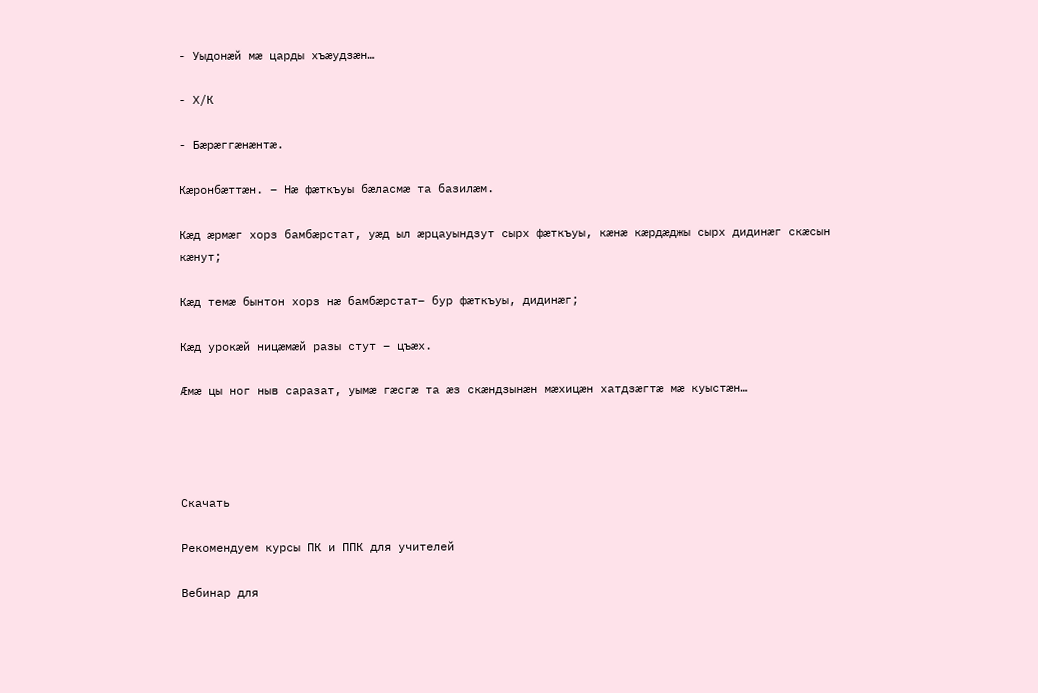- Уыдонæй мæ царды хъæудзæн…

- Х/К

- Бæрæггæнæнтæ.

Кæронбæттæн. – Нæ фæткъуы бæласмæ та базилæм.

Кæд æрмæг хорз бамбæрстат, уæд ыл æрцауындзут сырх фæткъуы, кæнæ кæрдæджы сырх дидинæг скæсын кæнут;

Кæд темæ бынтон хорз нæ бамбæрстат– бур фæткъуы, дидинæг;

Кæд урокæй ницæмæй разы стут – цъæх.

Æмæ цы ног ныв саразат, уымæ гæсгæ та æз скæндзынæн мæхицæн хатдзæгтæ мæ куыстæн…




Скачать

Рекомендуем курсы ПК и ППК для учителей

Вебинар для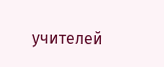учителей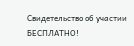Свидетельство об участии БЕСПЛАТНО!